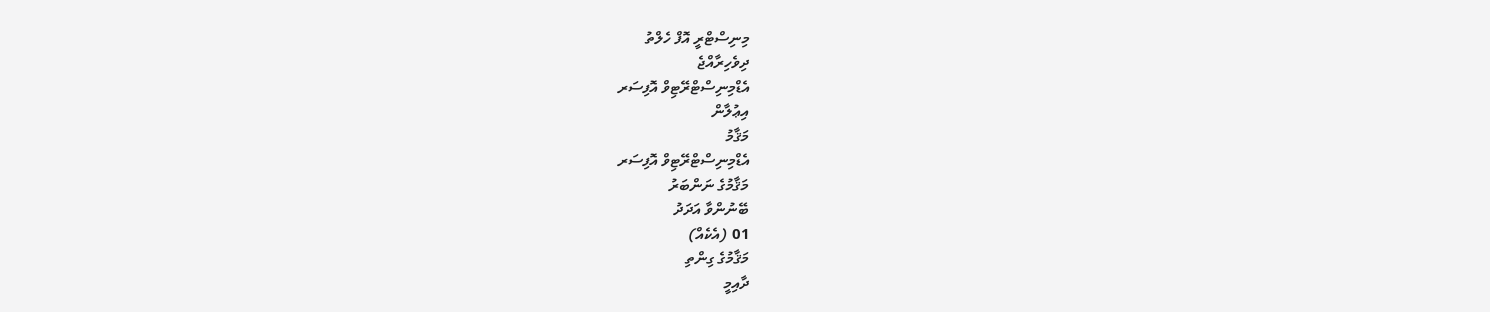މިނިސްޓްރީ އޮފް ހެލްތު
ދިވެހިރާއްޖެ
އެޑްމިނިސްޓްރޭޓިވް އޮފިސަރ
އިޢުލާން
މަޤާމު
އެޑްމިނިސްޓްރޭޓިވް އޮފިސަރ
މަޤާމުގެ ނަންބަރު
ބޭނުންވާ އަދަދު
01 (އެކެއް)
މަޤާމުގެ ގިންތި
ދާއިމީ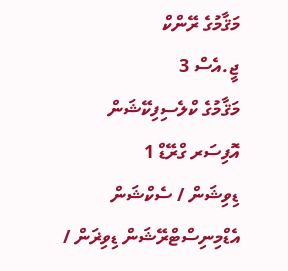މަޤާމުގެ ރޭންކް
ޖީ.އެސް 3
މަޤާމުގެ ކްލެސިފިކޭޝަން
އޮފިސަރ ގްރޭޑް 1
ޑިވިޝަން / ސެކްޝަން
އެޑްމިނިސްޓްރޭޝަން ޑިވިޜަން /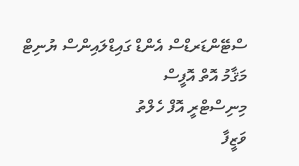ސްޓޭންޑަރޑްސް އެންޑް ގައިޑްލައިންސް ޔުނިޓް
މަޤާމު އޮތް އޮފީސް
މިނިސްޓްރީ އޮފް ހެލްތު
ވަޒީފާ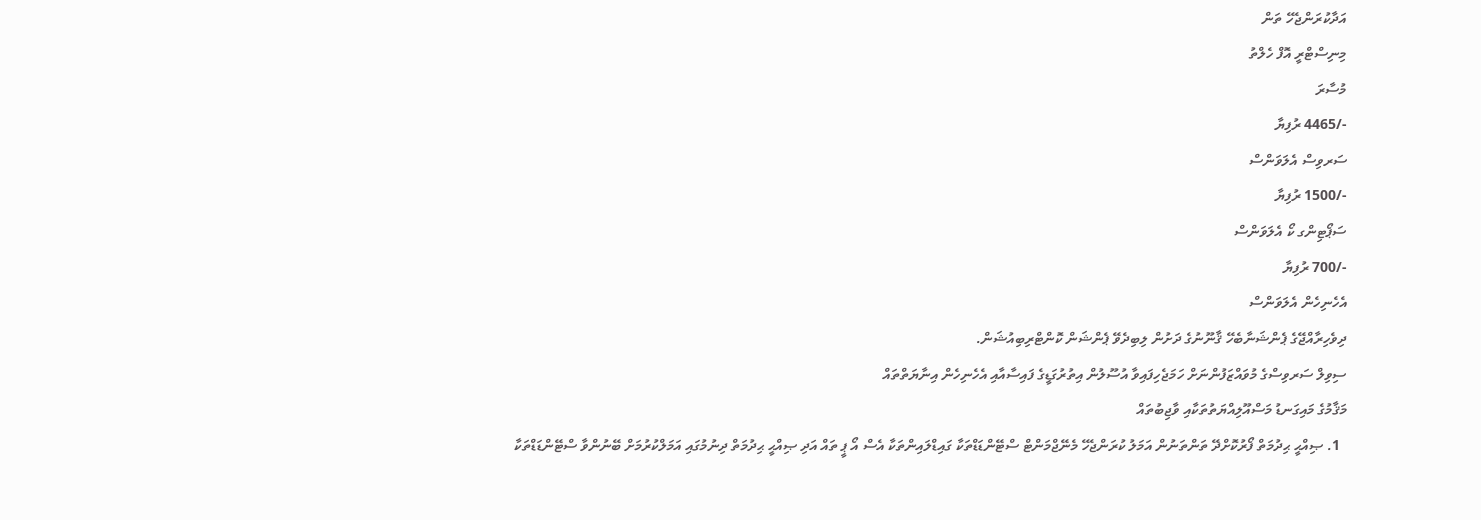އަދާކުރަންޖެހޭ ތަން
މިނިސްޓްރީ އޮފް ހެލްތު
މުސާރަ
-/4465 ރުފިޔާ
ސަރވިސް އެލަވަންސް
-/1500 ރުފިޔާ
ސަޕޯޓިންގ ކޯ އެލަވަންސް
-/700 ރުފިޔާ
އެހެނިހެން އެލަވަންސް
ދިވެހިރާއްޖޭގެ ޕެންޝަނާބެހޭ ޤާނޫނުގެ ދަށުން ލިބިދެވޭ ޕެންޝަން ކޮންޓްރިބިއުޝަން.
ސިވިލް ސަރވިސްގެ މުވައްޒަފުންނަށް ހަމަޖެހިފައިވާ އުސޫލުން އިތުރުގަޑީގެ ފައިސާއާއި އެހެނިހެން އިނާޔަތްތައް
މަޤާމުގެ މައިގަނޑު މަސްއޫލިއްޔަތުތަކާއި ވާޖިބުތައް
  1. ޞިއްޙީ ޙިދުމަތް ފޯރުކޮށްދޭ ތަންތަނުން އަމަލު ކުރަންޖެހޭ މެނޭޖްމަންޓް ސްޓޭންޑަޑްތަކާ ގައިޑްލައިންތަކާ އެސް އޯ ޕީ ތައް އަދި ޞިއްޙީ ޙިދުމަތް ދިނުމުގައި އަމަލްކުރުމަށް ބޭނުންވާ ސްޓޭންޑަޑްތަކާ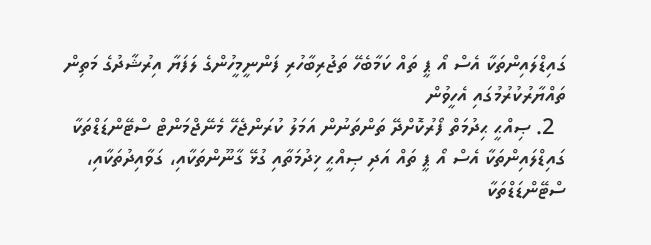ގައިޑްލައިންތަކާ އެސް އޯ ޕީ ތައް ކަމާބެހޭ ތަޖުރިބާހުރި ފަންނީމީހުންގެ ލަފަޔާ އިރުޝާދުގެ މަތިން ތައްޔާރުކުރުމުގައި އެހީވުން
  2. ޞިއްޙީ ޙިދުމަތް ފޯރުކޮށްދޭ ތަންތަނުން އަމަލު ކުރަންޖެހޭ މެނޭޖްމަންޓް ސްޓޭންޑަޑްތަކާ ގައިޑްލައިންތަކާ އެސް އޯ ޕީ ތައް އަދި ޞިއްޙީ ޚިދުމަތާއި ގުޅޭ ގާނޫންތަކާއި، ގަވާއިދުތަކާއި، ސްޓޭންޑަޑްތަކާ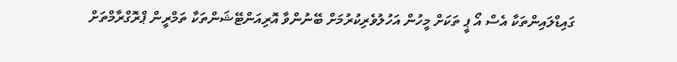ގައިޑްލައިންތަކާ އެސް އޯ ޕީ ތަކަށް މީހުން އަހުލުވެރިކުރުމަށް ބޭނުންވާ އޮރިއަންޓޭޝަންތަކާ ތަމްރީން ޕްރޮގްރާމްތަށް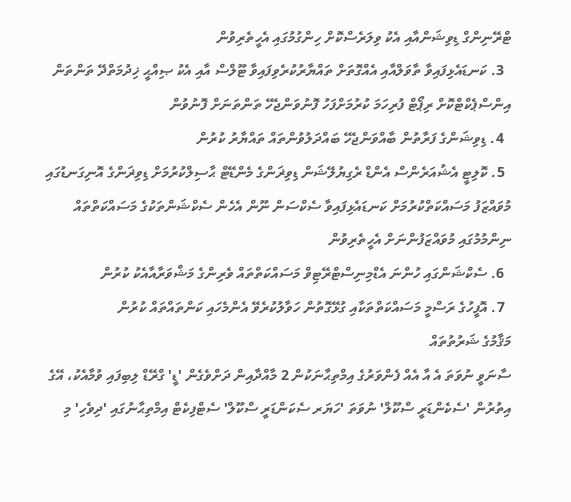ޓްރޭނިންގް ޑިވިޝަންއާއި އެކު ވިލަރެސްކޮށް ހިންގުމުގައި އެހީތެރިވުން
  3. ކަނޑައެޅިފައިވާ ތާވަލްއާއި އެއްގޮތަށް ތައްޔާރުކުރެވިފައިވާ ޓޫލްސް އާއި އެކު ޞިއްޙީ ޚިދުމަތްދޭ ތަންތަން އިންސްޕެކްޓްކޮށް ރިޕޯޓް ފުރިހަމަ ކުރުމަށްފަހު ފޮނުވަންޖެހޭ ތަންތަނަށް ފޮނުވުން
  4. ޑިވިޝަންގެ ފަރާތުން ބާއްވަންޖެހޭ ބައްދަލުވުންތައް ތައްޔާރު ކުރުން
  5. ކޮލިޓީ އެޝުއަރެންސް އެންޑް ރެގިޔުލޭޝަން ޑިވިޜަންގެ މެންޑޭޓް ޙާސިލްކުރުމަށް ޑިވިޜަންގެ އޮނިގަނޑުގައި މުވައްޒަފު މަސައްކަތްކުރުމަށް ކަނޑައެޅިފައިވާ ސެކްސަން ނޫން އެހެން ސެކްޝަންތަކުގެ މަސައްކަތްތައް ނިންމުމުގައި މުވައްޒަފުންނަށް އެހީތެރިވުން
  6. ސެކްޝަންގައި ހުންނަ އެޑްމިނިސްޓްރޭޓިވް މަސައްކަތްތައް ވެރިންގެ މަޝްވަރާއާއެކު ކުރުން
  7. އޮފީހުގެ ރަސްމީ މަސައްކަތްތަކާއި ގުޅޭގޮތުން ހަވާލުކުރެވޭ އެންމެހައި ކަންތައްތައް ކުރުން
މަޤާމުގެ ޝަރުތުތައް
ސާނަވީ ނުވަތަ އެ އާ އެއް ފެންވަރުގެ އިމްތިޙާނަކުން 2 މާއްދާއިން ދަށްވެގެން 'ޑީ' ގްރޭޑް ލިބިފައި ވުމާއެކު، އޭގެ އިތުރުން 'ސެކެންޑަރީ ސްކޫލް' ނުވަތަ 'ހަޔަރ ސެކަންޑަރީ ސްކޫލް' ސެޓްފިކެޓް އިމްތިޙާނުގައި 'ދިވެހި' މި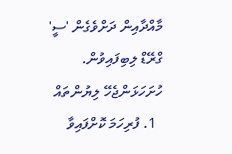މާއްދާއިން ދަށްވެގެން 'ސީ' ގްރޭޑް ލިބިފައިވުން.
ހުށަހަޅަންޖެހޭ ލިޔުންތައް
  1. ފުރިހަމަ ކޮށްފައިވާ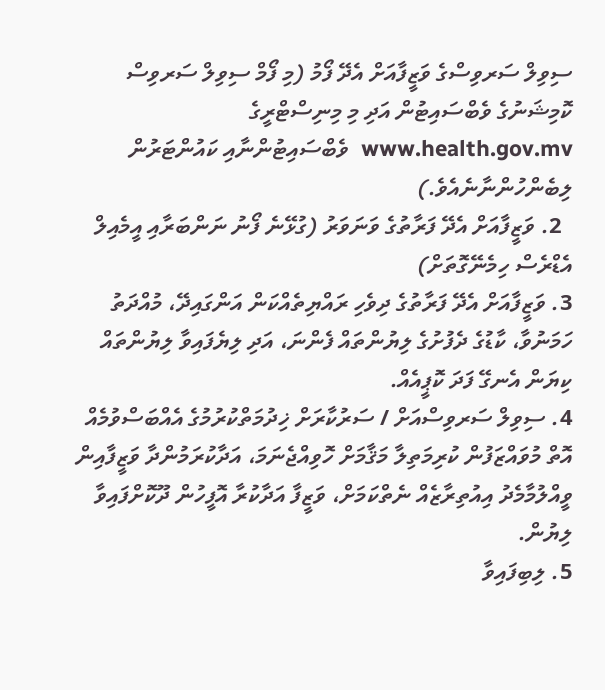ސިވިލް ސަރވިސްގެ ވަޒީފާއަށް އެދޭ ފޯމު (މި ފޯމް ސިވިލް ސަރވިސް ކޮމިޝަނުގެ ވެބްސައިޓުން އަދި މި މިނިސްޓްރީގެ www.health.gov.mv  ވެބްސައިޓުންނާއި ކައުންޓަރުން ލިބެންހުންނާނެއެވެ.)
  2. ވަޒީފާއަށް އެދޭ ފަރާތުގެ ވަނަވަރު (ގުޅޭނެ ފޯނު ނަންބަރާއި އީމެއިލް އެޑްރެސް ހިމެނޭގޮތަށް)
3. ވަޒީފާއަށް އެދޭ ފަރާތުގެ ދިވެހި ރައްޔިތެއްކަން އަންގައިދޭ، މުއްދަތު ހަމަނުވާ، ކާޑުގެ ދެފުށުގެ ލިޔުންތައް ފެންނަ، އަދި ލިޔެފައިވާ ލިޔުންތައް ކިޔަން އެނގޭ ފަދަ ކޮޕީއެއް.
4. ސިވިލް ސަރވިސްއަށް / ސަރުކާރަށް ޚިދުމަތްކުރުމުގެ އެއްބަސްވުމެއް އޮތް މުވައްޒަފުން ކުރިމަތިލާ މަޤާމަށް ހޮވިއްޖެނަމަ، އަދާކުރަމުންދާ ވަޒީފާއިން ވީއްލުމާމެދު އިއުތިރާޒެއް ނެތްކަމަށް، ވަޒީފާ އަދާކުރާ އޮފީހުން ދޫކޮށްފައިވާ ލިޔުން.
5. ލިބިފައިވާ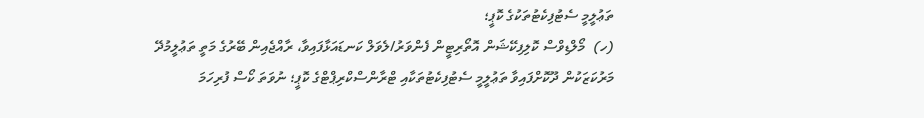ތަޢުލީމީ ސެޓުފިކެޓުތަކުގެ ކޮޕީ؛
(ހ)  މޯލްޑިވްސް ކޮލިފިކޭޝަން އޮތޯރިޓީން ފެންވަރު/ލެވަލް ކަނޑައަޅާފައިވާ، ރާއްޖެއިން ބޭރުގެ މަތީ ތަޢުލީމުދޭ މަރުކަޒަކުން ދޫކޮށްފައިވާ ތަޢުލީމީ ސެޓުފިކެޓުތަކާއި ޓްރާންސްކްރިޕްޓްގެ ކޮޕީ؛ ނުވަތަ ކޯސް ފުރިހަމަ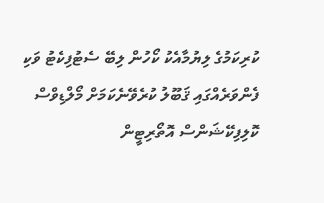ކުރިކަމުގެ ލިޔުމާއެކު ކޯހުން ލިބޭ ސެޓުފިކެޓު ވަކި ފެންވަރެއްގައި ޤަބޫލު ކުރެވޭނެކަމަށް މޯލްޑިވްސް ކޮލިފިކޭޝަންސް އޮތޯރިޓީން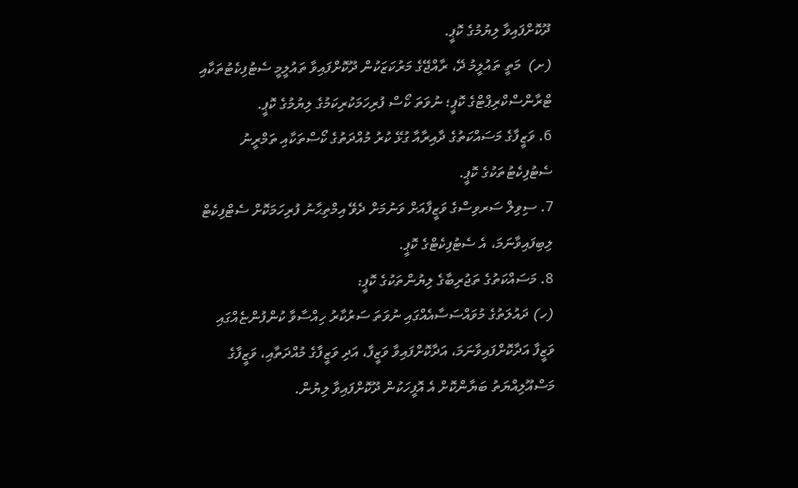ދޫކޮށްފައިވާ ލިޔުމުގެ ކޮޕީ.
(ށ)  މަތީ ތައުލީމު ދޭ، ރާއްޖޭގެ މަރުކަޒަކުން ދޫކޮށްފައިވާ ތައުލީމީ ސެޓުފިކެޓުތަކާއި ޓްރާންސްކްރިޕްޓްގެ ކޮޕީ؛ ނުވަތަ ކޯސް ފުރިހަމަކުރިކަމުގެ ލިޔުމުގެ ކޮޕީ.
6. ވަޒީފާގެ މަސައްކަތުގެ ދާއިރާއާ ގުޅޭ ކުރު މުއްދަތުގެ ކޯސްތަކާއި ތަމްރީނު ސެޓުފިކެޓުތަކުގެ ކޮޕީ.
7. ސިވިލް ސަރވިސްގެ ވަޒީފާއަށް ވަނުމަށް ދެވޭ އިމްތިޙާނު ފުރިހަމަކޮށް ސެޓްފިކެޓް ލިބިފައިވާނަމަ، އެ ސެޓުފިކެޓްގެ ކޮޕީ.
8. މަސައްކަތުގެ ތަޖުރިބާގެ ލިޔުންތަކުގެ ކޮޕީ:
(ހ) ދައުލަތުގެ މުވައްސަސާއެއްގައި ނުވަތަ ސަރުކާރު ހިއްސާވާ ކުންފުންޏެއްގައި ވަޒީފާ އަދާކޮށްފައިވާނަމަ، އަދާކޮށްފައިވާ ވަޒީފާ، އަދި ވަޒީފާގެ މުއްދަތާއި، ވަޒީފާގެ މަސްއޫލިއްޔަތު ބަޔާންކޮށް އެ އޮފީހަކުން ދޫކޮށްފައިވާ ލިޔުން.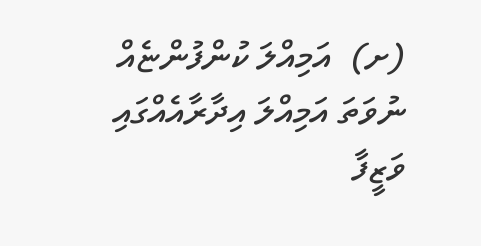(ށ)  އަމިއްލަ ކުންފުންޏެއް ނުވަތަ އަމިއްލަ އިދާރާއެއްގައި ވަޒީފާ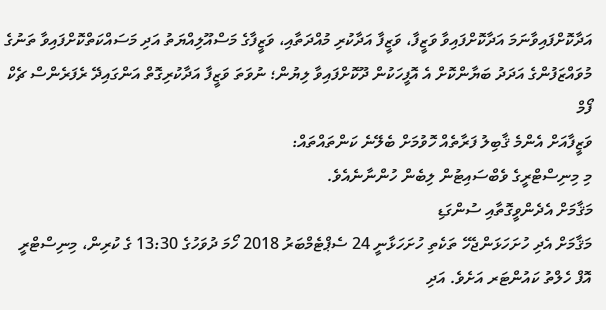އަދާކޮށްފައިވާނަމަ އަދާކޮށްފައިވާ ވަޒީފާ، ވަޒީފާ އަދާކުރި މުއްދަތާއި، ވަޒީފާގެ މަސްއޫލިއްޔަތު އަދި މަސައްކަތްކޮށްފައިވާ ތަނުގެ މުވައްޒަފުންގެ އަދަދު ބަޔާންކޮށް އެ އޮފީހަކުން ދޫކޮށްފައިވާ ލިޔުން؛ ނުވަތަ ވަޒީފާ އަދާކުރިގޮތް އަންގައިދޭ ރެފަރެންސް ޗެކް ފޯމް
ވަޒީފާއަށް އެންމެ ޤާބިލު ފަރާތެއް ހޮވުމަށް ބެލޭނެ ކަންތައްތައް:
މި މިނިސްޓްރީގެ ވެބްސައިޓުން ލިބެން ހުންނާނެއެވެ.
މަޤާމަށް އެދެންވީގޮތާއި ސުންގަޑި
މަޤާމަށް އެދި ހުށަހަޅަންޖެހޭ ތަކެތި ހުށަހަޅާނީ 24 ސެޕްޓެމްބަރު 2018 ހޯމަ ދުވަހުގެ 13:30 ގެ ކުރިން، މިނިސްޓްރީ އޮފް ހެލްތު ކައުންޓަރ އަށެވެ. އަދި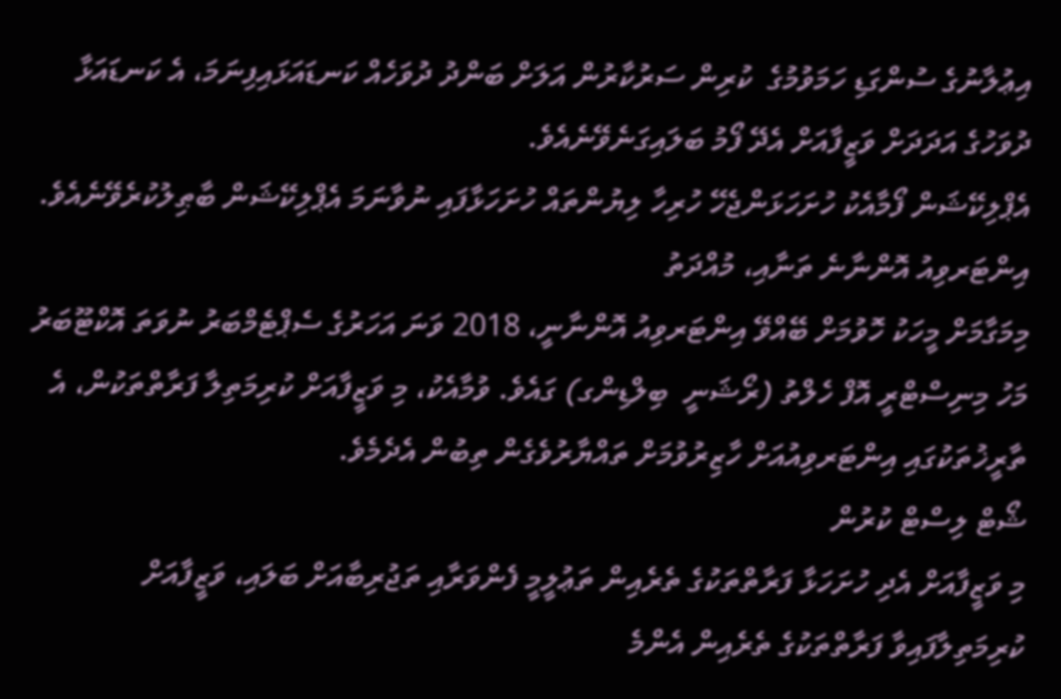އިޢުލާނުގެ ސުންގަޑި ހަމަވުމުގެ  ކުރިން ސަރުކާރުން އަލަށް ބަންދު ދުވަހެއް ކަނޑައަޅައިފިނަމަ، އެ ކަނޑައަޅާ ދުވަހުގެ އަދަދަށް ވަޒީފާއަށް އެދޭ ފޯމު ބަލައިގަނެވޭނެއެވެ.
އެޕްލިކޭޝަން ފޯމާއެކު ހުށަހަޅަންޖެހޭ ހުރިހާ ލިޔުންތައް ހުށަހަޅާފައި ނުވާނަމަ އެޕްލިކޭޝަން ބާޠިލުކުރެވޭނެއެވެ.
އިންޓަރވިއު އޮންނާނެ ތަނާއި، މުއްދަތު
މިމަގާމަށް މީހަކު ހޮވުމަށް ބޭއްވޭ އިންޓަރވިއު އޮންނާނީ، 2018 ވަނަ އަހަރުގެ ސެޕްޓެމްބަރު ނުވަތަ އޮކްޓޫބަރު މަހު މިނިސްޓްރީ އޮފް ހެލްތު (ރޯޝަނީ  ބިލްޑިންގ) ގައެވެ. ވުމާއެކު، މި ވަޒީފާއަށް ކުރިމަތިލާ ފަރާތްތަކުން، އެ ތާރީޚުތަކުގައި އިންޓަރވިއުއަށް ހާޒިރުވުމަށް ތައްޔާރުވެގެން ތިބުން އެދެމެވެ.
ޝޯޓް ލިސްޓް ކުރުން
މި ވަޒީފާއަށް އެދި ހުށަހަޅާ ފަރާތްތަކުގެ ތެރެއިން ތަޢުލީމީ ފެންވަރާއި ތަޖުރިބާއަށް ބަލައި، ވަޒީފާއަށް ކުރިމަތިލާފައިވާ ފަރާތްތަކުގެ ތެރެއިން އެންމެ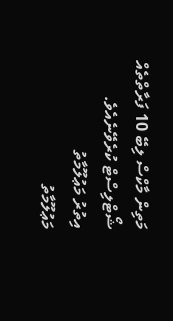މަތިން މާކްސް ލިބޭ 10 ފަރާތްތެއް ޝޯޓްލިސްޓް ކުރެވޭނެއެވެ.
އިތުރު މަޢުލޫމާތު
މަޢުލޫމާތު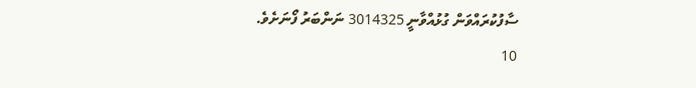ސާފުކުރައްވަން ގުޅުއްވާނީ 3014325 ނަންބަރު ފޯނަށެވެ.
10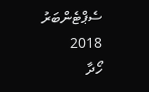ސެޕްޓެންބަރު 2018
ހޯދާ